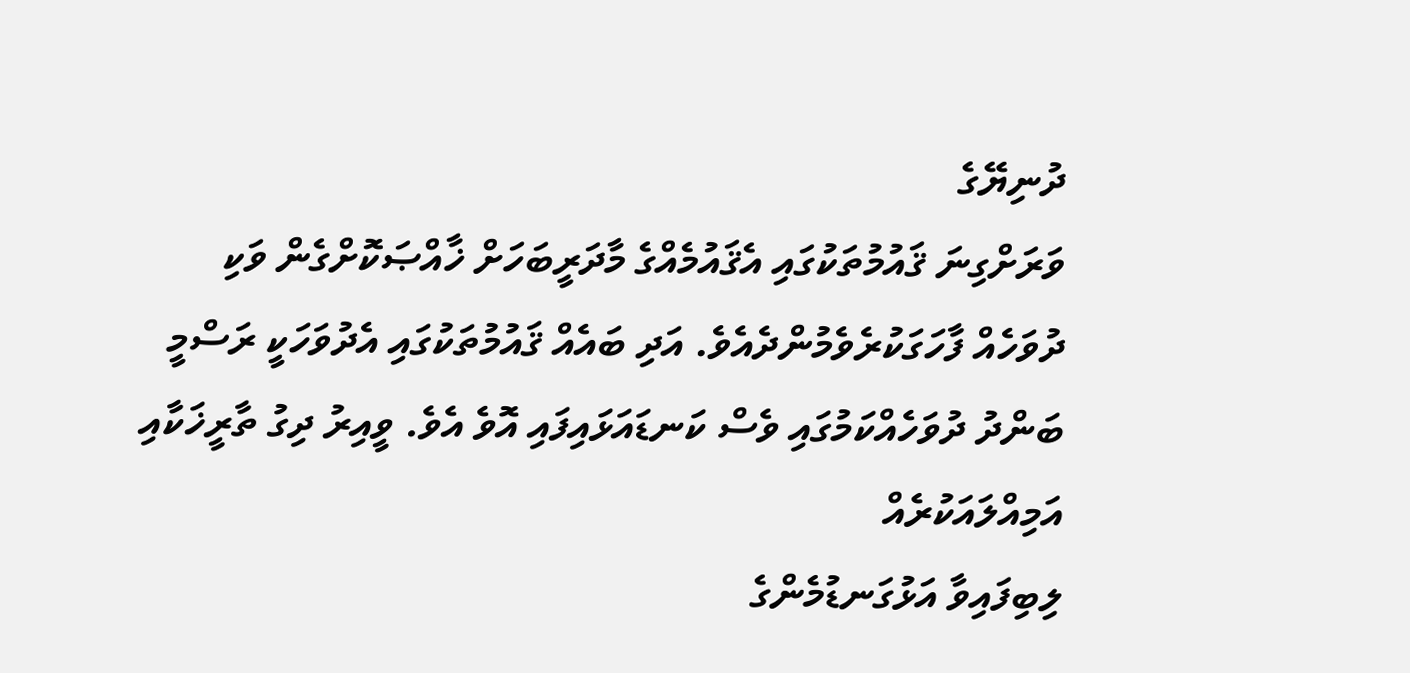ދުނިޔޭގެ
ވަރަށްގިނަ ޤައުމުތަކުގައި އެޤައުމެއްގެ މާދަރީބަހަށް ޚާއްޞަކޮށްގެން ވަކި
ދުވަހެއް ފާހަގަކުރެވެމުންދެއެވެ. އަދި ބައެއް ޤައުމުތަކުގައި އެދުވަހަކީ ރަސްމީ
ބަންދު ދުވަހެއްކަމުގައި ވެސް ކަނޑައަޅައިފައި އޮވެ އެވެ. ވީއިރު ދިގު ތާރީޚަކާއި އަމިއްލައަކުރެއް
ލިބިފައިވާ އަޅުގަނޑުމެންގެ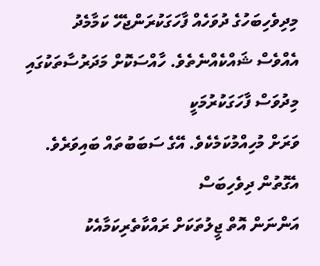މިދިވެހިބަހުގެ ދުވަހެއް ފާހަގަކުރަންޖެހޭ ކަމާމެދު
އެއްވެސް ޝައްކެއްނެތެވެ. ހާއްސަކޮށް މަދަރުސާތަކުގައި މިދުވަސް ފާހަގަކުރުމަކީ
ވަރަށް މުހިއްމުކަމެކެވެ. އޭގެ ސަބަބުތައް ބައިވަރެވެ. އެގޮތުން ދިވެހިބަސް
އަންނަން އޮތް ޖީލުތަކަށް ރައްކާތެރިކަމާއެކު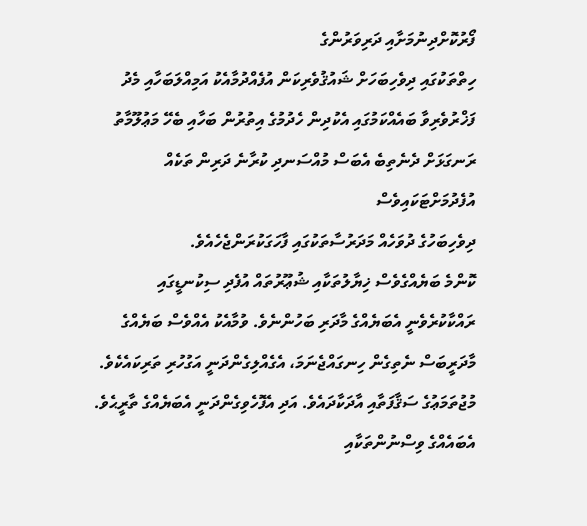ފޯރުކޮށްދިނުމަށާއި ދަރިވަރުންގެ
ހިތްތަކުގައި ދިވެހިބަހަށް ޝައުޤުވެރިކަން އުފެއްދުމާއެކު އަމިއްލަބަހާއި މެދު
ފަޚްރުވެރިވާ ބައެއްކަމުގައި އެކުދިން ހެދުމުގެ އިތުރުން ބަހާއި ބެހޭ މަޢުލޫމާތު
ރަނގަޅަށް ދެނެތިބެ އެބަސް މުއްސަނދި ކުރާނެ ދަރިން ތަކެއް އުފެދުމަށްޓަކައިވެސް
ދިވެހިބަހުގެ ދުވަހެއް މަދަރުސާތަކުގައި ފާހަގަކުރަންޖެހެއެވެ.
ކޮންމެ ބަޔެއްގެވެސް ޚިޔާލުތަކާއި ޝުޢޫރުތައް އުފެދި ސިކުނޑީގައި ރައްކާކުރެވެނީ އެބަޔެއްގެ މާދަރި ބަހުންނެވެ. ވުމާއެކު އެއްވެސް ބަޔެއްގެ މާދަރީބަސް ނެތިގެން ހިނގައްޖެނަމަ، އެގެއްލިގެންދަނީ އަގުހުރި ތަރިކައެކެވެ. މުޖުތަމަޢުގެ ސަޤާފަތާއި އާދަކާދައެވެ. އަދި އެފޮހެވިގެންދަނީ އެބަޔެއްގެ ތާރީޙެވެ. އެބައެއްގެ ވިސްނުންތަކާއި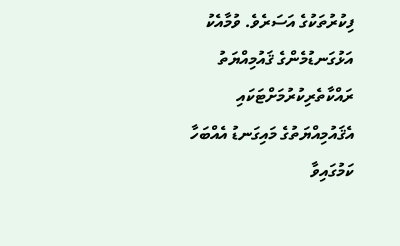ފިކުރުތަކުގެ އަސަރެވެ. ވުމާއެކު އަޅުގަނޑުމެންގެ ޤައުމިއްޔަތު ރައްކާތެރިކުރުމަށްޓަކައި އެޤައުމިއްޔަތުގެ މައިގަނޑު އެއްބަހާ ކަމުގައިވާ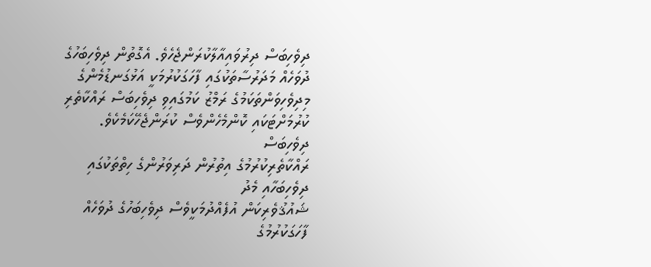ދިވެހިބަސް ދިރުވައިއާލާކުރަންޖެހެވެ. އެގޮތުން ދިވެހިބަހުގެ ދުވަހެއް މަދަރުސާތަކުގައި ފާހަގަކުރުމަކީ އަޅުގަނޑުމެންގެ މިދިވެހިވަންތަކަމުގެ ރަމްޒު ކަމުގައިވި ދިވެހިބަސް ރައްކާތެރި ކުރުމަށްޓަކައި ކޮންމެހެންވެސް ކުރަންޖެހޭކަމެކެވެ.
ދިވެހިބަސް
ރައްކާތެރިކުރުމުގެ އިތުރުން ދަރިވަރުންގެ ހިތްތަކުގައި ދިވެހިބަހާއި މެދު
ޝައުޤުވެރިކަން އުފެއްދުމަކީވެސް ދިވެހިބަހުގެ ދުވަހެއް ފާހަގަކުރުމުގެ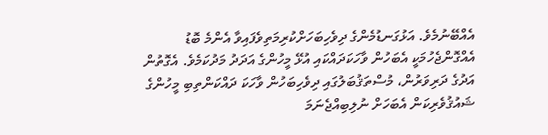އެއްބޭނުމެވެ. އަޅުގަނޑުމެންގެ ދިވެހިބަހަށްކުރިމަތިވެފައިވާ އެންމެ ބޮޑު
އެއްގޮންޖެހުމަކީ އެބަހުން ވާހަކަދައްކައި އުޅޭ މީހުންގެ އަދަދު މަދުކަމެވެ. އެގޮތުން
އަދުގެ ދަރިވަރުން، މުސްތަޤުބަލުގައި ދިވެހިބަހުން ވާހަކަ ދައްކަންތިބި މީހުންގެ
ޝައުޤުވެރިކަން އެބަހަށް ނުލިބިއްޖެނަމަ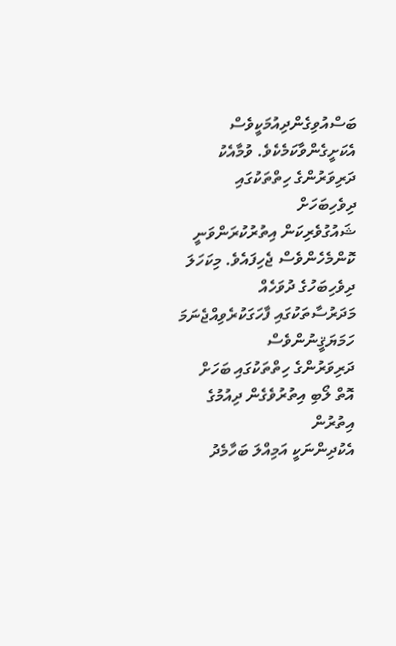ބަސްއުވިގެންދިއުމަކީވެސް
އެކަށީގެންވާކަމެކެވެ. ވުމާއެކު ދަރިވަރުންގެ ހިތްތަކުގައި ދިވެހިބަހަށް
ޝައުގުވެރިކަން އިތުރުކުރަންވަނީ ކޮންމެހެންވެސް ޖެހިފައެވެ. މިކަހަލަ
ދިވެހިބަހުގެ ދުވަހެއް މަދަރުސާތަކުގައި ފާހަގަކުރެވިއްޖެނަމަ ހަމަޔަޤީނުންވެސް
ދަރިވަރުންގެ ހިތްތަކުގައި ބަހަށް އޮތް ލޯބި އިތުރުވެގެން ދިއުމުގެ އިތުރުން
އެކުދިންނަކީ އަމިއްލަ ބަހާމެދު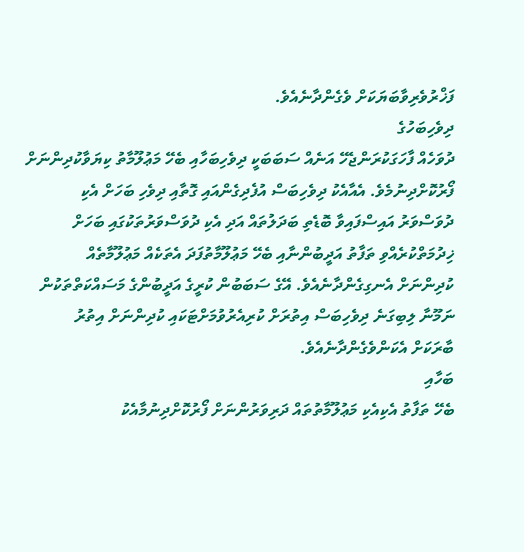ފަޚްރުވެރިވާބަޔަކަށް ވެގެންދާނެއެވެ.
ދިވެހިބަހުގެ
ދުވަހެއް ފާހަގަކުރަންޖެހޭ އަނެއް ސަބަބަކީ ދިވެހިބަހާއި ބެހޭ މަޢުލޫމާތު ކިޔަވާކުދިންނަށް
ފޯރުކޮށްދިނުމެވެ. އެއާއެކު ދިވެހިބަސް އުފެދިގެންއައި ގޮތާއި ދިވެހި ބަހަށް އެކި
ދުވަސްވަރު އައިސްފައިވާ ބޮޑެތި ބަދަލުތައް އަދި އެކި ދުވަސްވަރުތަކުގައި ބަހަށް
ޚިދުމަތްކުރެއްވި ތަފާތު އަދީބުންނާއި ބެހޭ މަޢުލޫމާތުފަދަ އެތަކެއް މަޢުލޫމާތެއް
ކުދިންނަށް އެނގިގެންދާނެއެވެ. އޭގެ ސަބަބުން ކުރީގެ އަދީބުންގެ މަސައްކަތްތަކުން
ނަމޫނާ ލިބިގަނެ ދިވެހިބަސް އިތުރަށް ކުރިއެރުވުމަށްޓަކައި ކުދިންނަށް އިތުރު
ބާރަކަށް އެކަންވެގެންދާނެއެވެ.
ބަހާއި
ބެހޭ ތަފާތު އެކިއެކި މަޢުލޫމާތުތައް ދަރިވަރުންނަށް ފޯރުކޮށްދިނުމާއެކު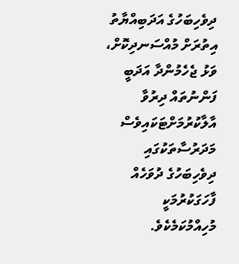ދިވެހިބަހުގެ އަދަބިއްޔާތު އިތުރަށް މުއްސަނދިކޮށް، ވަޅު ޖެހެމުންދާ އަދަބީ
ފަންނުތައް ދިރުވާ އާލާކުރުމަށްޓަކައިވެސް މަދަރުސާތަކުގައި ދިވެހިބަހުގެ ދުވަހެއް
ފާހަގަކުރުމަކީ މުހިއްމުކަމެކެވެ.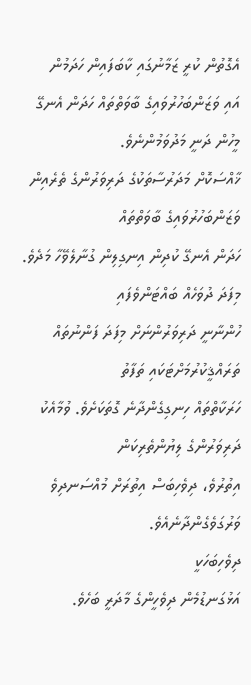އެގޮތުން ކުރީ ޒަމާނުގައި ކާބަފައިން ހަދަމުން
އައި ވަޒަންބަހުރުވައިގެ ބާވަތްތައް ހަދަން އެނގޭ މީހުން ދަނީ މަދުވަމުންނެވެ.
ޚާއްސަކޮށް މަދަރުސާތަކުގެ ދަރިވަރުންގެ ތެރެއިން ވަޒަންބަހުރުވައިގެ ބާވަތްތައް
ހަދަން އެނގޭ ކުދިން އިނގިލިން ގުނާލެވޭހާ މަދެވެ. މިފަދަ ދުވަހެއް ބައްޓަންވެފައި
ހުންނާނީ ދަރިވަރުންނަށް މިފަދަ ފަންނުތައް ތަރައްޤީކުރުމަށްޓަކައި ތަފާތު
ހަރަކާތްތައް ހިނގިގެންދާނެ ގޮތަކަށެވެ. ވުމާއެކު ދަރިވަރުންގެ ލިޔުންތެރިކަން
އިތުރުވެ، ދިވެހިބަސް އިތުރަށް މުއްސަނދިވެ ވަރުގަވެގެންދާނެއެވެ.
ދިވެހިބަހަކީ
އަޅުގަނޑުމެން ދިވެހީންގެ މާދަރީ ބަހެވެ.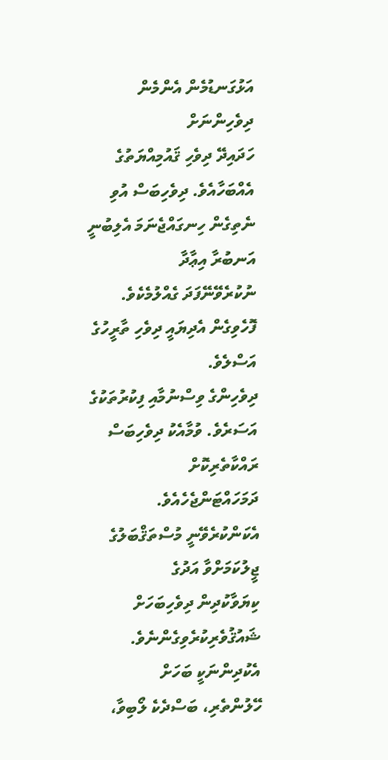އަޅުގަނޑުމެން އެންމެން ދިވެހިންނަށް
ހަދައިދޭ ދިވެހި ޤައުމިއްޔަތުގެ
އެއްބަހާއެވެ. ދިވެހިބަސް އުވި ނެތިގެން ހިނގައްޖެނަމަ އެލިބުނީ އަނބުރާ އިޢާދާ
ނުކުރެވޭނޭފަދަ ގެއްލުމެކެވެ. ފޮހެވިގެން އެދިޔައީ ދިވެހި ތާރީހުގެ އަސްލެވެ.
ދިވެހިންގެ ވިސްނުމާއި ފިކުރުތަކުގެ އަސަރެވެ. ވުމާއެކު ދިވެހިބަސް ރައްކާތެރިކޮށް
ދަމަހައްޓަންޖެހެއެވެ. އެކަންކުރެވޭނީ މުސްތަޤްބަލުގެ ޖީލުކަމަށްވާ އަދުގެ
ކިޔަވާކުދިން ދިވެހިބަހަށް ޝައުޤުވެރިކުރެވިގެންނެވެ. އެކުދިންނަކީ ބަހަށް
ހޭލުންތެރި، ބަސްދެކެ ލޯބިވާ،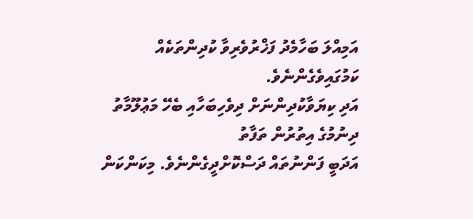އަމިއްލަ ބަހާމެދު ފަޚްރުވެރިވާ ކުދިންތަކެއް ކަމުގައިވެގެންނެވެ.
އަދި ކިޔަވާކުދިންނަށް ދިވެހިބަހާއި ބެހޭ މަޢުލޫމާތު ދިނުމުގެ އިތުރުން ތަފާތު
އަދަބީ ފަންނުތައް ދަސްކޮށްދީގެންނެވެ. މިކަންކަން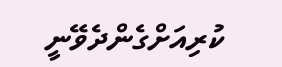ކުރިއަށްގެންދެވޭނީ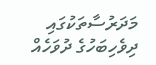މަދަރުސާތަކުގައި ދިވެހިބަހުގެ ދުވަހެއް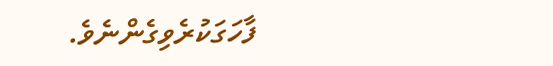ފާހަގަކުރެވިގެންނެވެ.